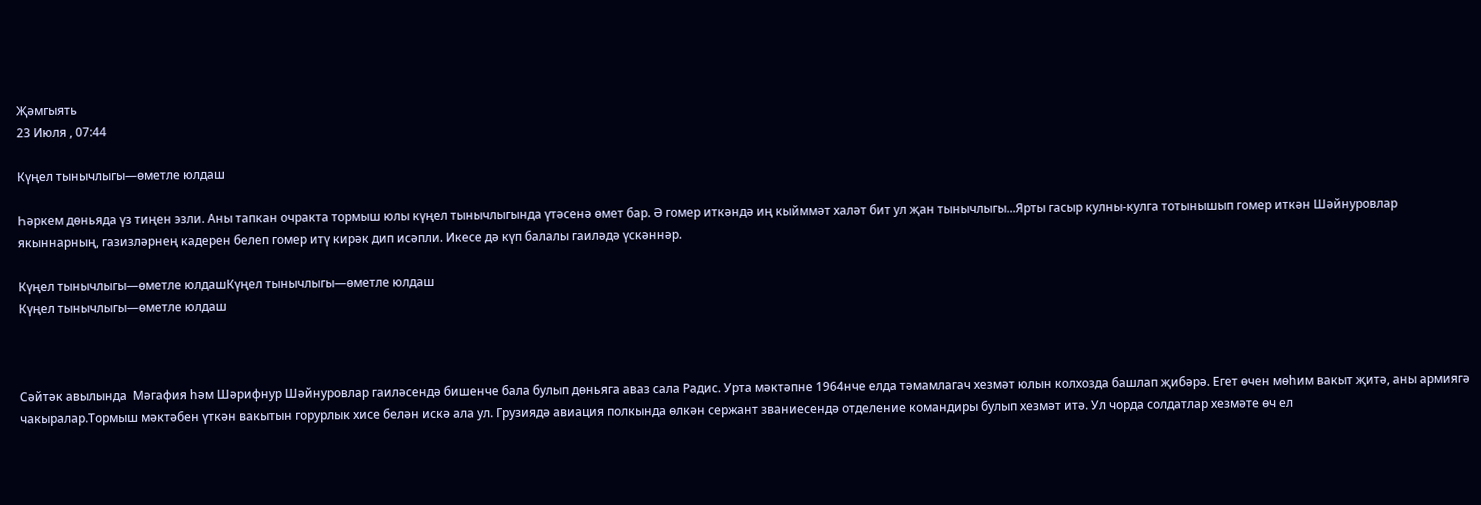Җәмгыять
23 Июля , 07:44

Күңел тынычлыгы—өметле юлдаш

Һәркем дөньяда үз тиңен эзли. Аны тапкан очракта тормыш юлы күңел тынычлыгында үтәсенә өмет бар. Ә гомер иткәндә иң кыйммәт халәт бит ул җан тынычлыгы...Ярты гасыр кулны-кулга тотынышып гомер иткән Шәйнуровлар якыннарның, газизләрнең кадерен белеп гомер итү кирәк дип исәпли. Икесе дә күп балалы гаиләдә үскәннәр.

Күңел тынычлыгы—өметле юлдашКүңел тынычлыгы—өметле юлдаш
Күңел тынычлыгы—өметле юлдаш



Сәйтәк авылында  Мәгафия һәм Шәрифнур Шәйнуровлар гаиләсендә бишенче бала булып дөньяга аваз сала Радис. Урта мәктәпне 1964нче елда тәмамлагач хезмәт юлын колхозда башлап җибәрә. Егет өчен мөһим вакыт җитә, аны армиягә чакыралар.Тормыш мәктәбен үткән вакытын горурлык хисе белән искә ала ул. Грузиядә авиация полкында өлкән сержант званиесендә отделение командиры булып хезмәт итә. Ул чорда солдатлар хезмәте өч ел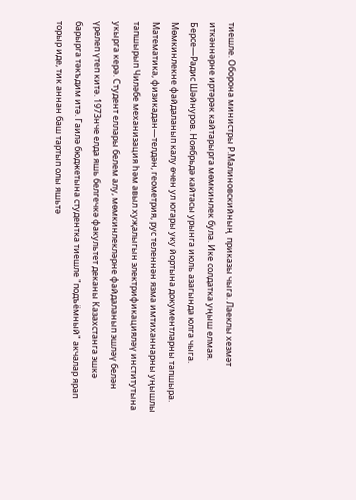тиешле. Оборона министры Р.Малиновскийның  приказы чыга. Лаеклы хезмәт иткәннәрне иртәрәк кайтарырга мөмкинлек була. Ике солдатка уңыш елмая. Берсе—Радис Шәйнуров. Ноябрьдә кайтасы урынга июль азагында юлга чыга. Мөмкинлекне файдаланып калу өчен ул югары уку йортына документларны тапшыра. Математика, физикадан—телдән, геометрия, рус теленнән язма имтиханнарны уңышлы тапшырып Чиләбе механизация һәм авыл хуҗалыгын электрификацияләү институтына укырга керә. Студент еллары белем алу, мөмкинлекләрне файдаланып эшләү белән үрелеп үтеп китә. 1973нче елда яшь белгечкә факультет деканы Казахстанга эшкә барырга тәкъдим итә. Гаилә бюджетына студентка тиешле "подъёмный" акчалар ярап торыр иде, тик аннан баш тартып олы яшьтә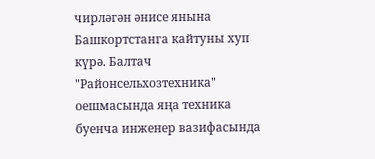чирләгән әнисе янына  Башкортстанга кайтуны хуп күрә. Балтач "Районсельхозтехника" оешмасында яңа техника буенча инженер вазифасында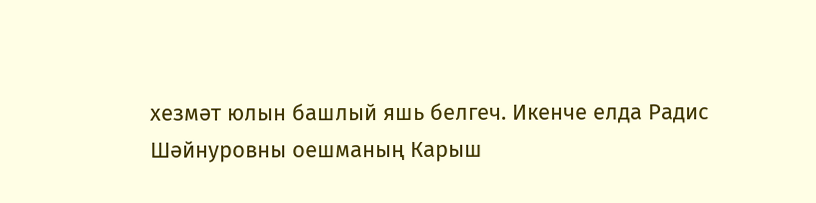хезмәт юлын башлый яшь белгеч. Икенче елда Радис Шәйнуровны оешманың Карыш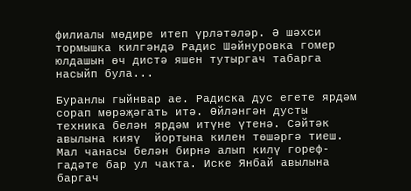филиалы мөдире итеп үрләтәләр. Ә шәхси тормышка килгәндә Радис Шәйнуровка гомер юлдашын өч дистә яшен тутыргач табарга насыйп була...

Буранлы гыйнвар ае. Радиска дус егете ярдәм сорап мөрәҗәгать итә. Өйләнгән дусты техника белән ярдәм итүне үтенә. Сәйтәк авылына кияү  йортына килен төшәргә тиеш. Мал чанасы белән бирнә алып килү гореф-гадәте бар ул чакта. Иске Янбай авылына баргач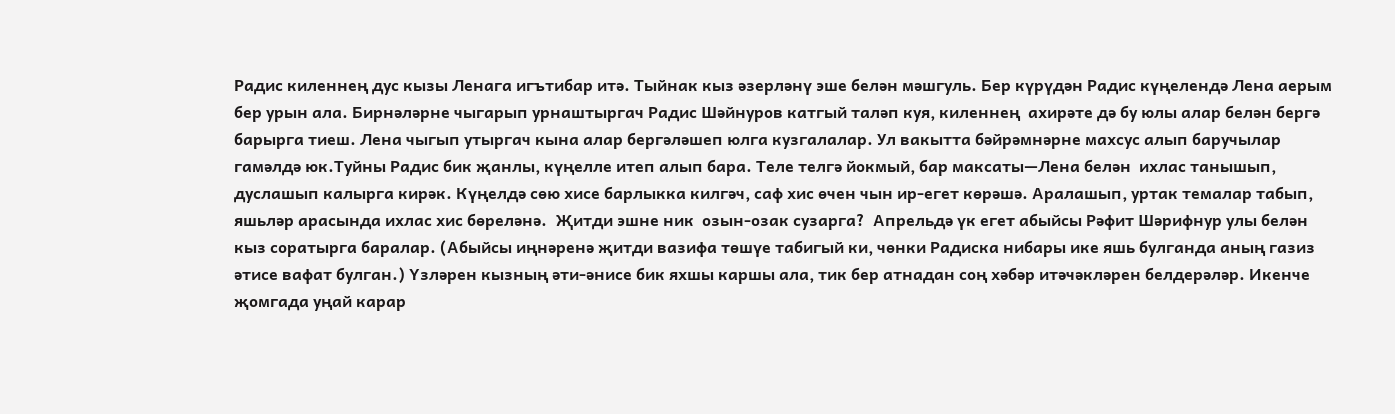Радис киленнең дус кызы Ленага игътибар итә. Тыйнак кыз әзерләнү эше белән мәшгуль. Бер күрүдән Радис күңелендә Лена аерым бер урын ала. Бирнәләрне чыгарып урнаштыргач Радис Шәйнуров катгый таләп куя, киленнең  ахирәте дә бу юлы алар белән бергә барырга тиеш. Лена чыгып утыргач кына алар бергәләшеп юлга кузгалалар. Ул вакытта бәйрәмнәрне махсус алып баручылар гамәлдә юк.Туйны Радис бик җанлы, күңелле итеп алып бара. Теле телгә йокмый, бар максаты—Лена белән  ихлас танышып, дуслашып калырга кирәк. Күңелдә сөю хисе барлыкка килгәч, саф хис өчен чын ир-егет көрәшә. Аралашып, уртак темалар табып, яшьләр арасында ихлас хис бөреләнә.  Җитди эшне ник  озын-озак сузарга?  Апрельдә үк егет абыйсы Рәфит Шәрифнур улы белән  кыз соратырга баралар. (Абыйсы иңнәренә җитди вазифа төшүе табигый ки, чөнки Радиска нибары ике яшь булганда аның газиз әтисе вафат булган.) Үзләрен кызның әти-әнисе бик яхшы каршы ала, тик бер атнадан соң хәбәр итәчәкләрен белдерәләр. Икенче җомгада уңай карар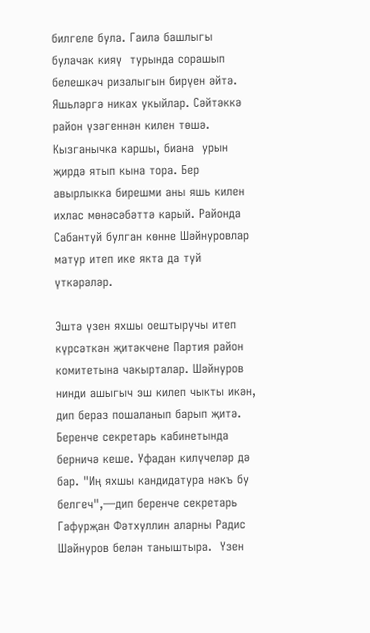билгеле була. Гаилә башлыгы булачак кияү  турында сорашып белешкәч ризалыгын бирүен әйтә.  Яшьләргә никах укыйлар. Сәйтәккә район үзәгеннән килен төшә. Кызганычка каршы, биана  урын җирдә ятып кына тора. Бер авырлыкка бирешми аны яшь килен ихлас мөнәсәбәттә карый. Районда Сабантуй булган көнне Шәйнуровлар матур итеп ике якта да туй үткәрәләр.

Эштә үзен яхшы оештыручы итеп күрсәткән җитәкчене Партия район комитетына чакырталар. Шәйнуров нинди ашыгыч эш килеп чыкты икән, дип бераз пошаланып барып җитә. Беренче секретарь кабинетында берничә кеше. Уфадан килүчеләр дә бар. "Иң яхшы кандидатура нәкъ бу белгеч",—дип беренче секретарь Гафурҗан Фәтхуллин аларны Радис Шәйнуров белән таныштыра.  Үзен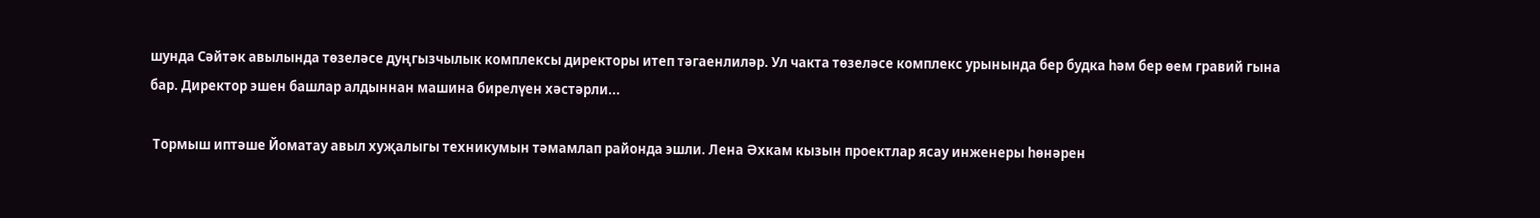шунда Сәйтәк авылында төзеләсе дуңгызчылык комплексы директоры итеп тәгаенлиләр. Ул чакта төзеләсе комплекс урынында бер будка һәм бер өем гравий гына бар. Директор эшен башлар алдыннан машина бирелүен хәстәрли...

 Тормыш иптәше Йоматау авыл хуҗалыгы техникумын тәмамлап районда эшли. Лена Әхкам кызын проектлар ясау инженеры һөнәрен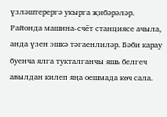үзләштерергә укырга җибәрәләр. Районда машина-счёт станциясе ачыла, анда үзен эшкә тәгаенлиләр. Бәби карау буенча ялга тукталганчы яшь белгеч авылдан килеп яңа оешмада көч сала.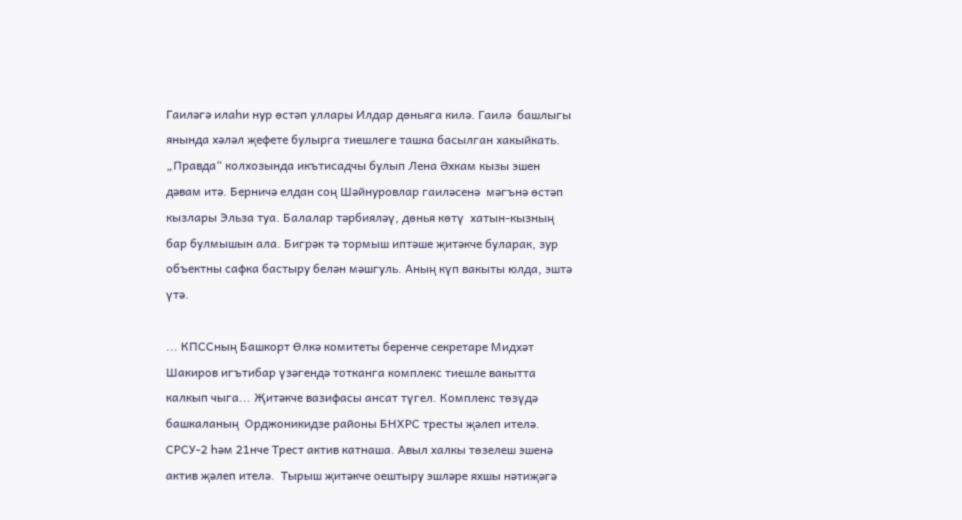Гаиләгә илаһи нур өстәп уллары Илдар дөньяга килә. Гаилә  башлыгы янында хәләл җефете булырга тиешлеге ташка басылган хакыйкать. „Правда“ колхозында икътисадчы булып Лена Әхкам кызы эшен дәвам итә. Берничә елдан соң Шәйнуровлар гаиләсенә  мәгънә өстәп  кызлары Эльза туа. Балалар тәрбияләү, дөнья көтү  хатын-кызның  бар булмышын ала. Бигрәк тә тормыш иптәше җитәкче буларак, зур объектны сафка бастыру белән мәшгуль. Аның күп вакыты юлда, эштә үтә.

... КПССның Башкорт Өлкә комитеты беренче секретаре Мидхәт Шакиров игътибар үзәгендә тотканга комплекс тиешле вакытта калкып чыга... Җитәкче вазифасы ансат түгел. Комплекс төзүдә  башкаланың  Орджоникидзе районы БНХРС тресты җәлеп ителә. СРСУ-2 һәм 21нче Трест актив катнаша. Авыл халкы төзелеш эшенә актив җәлеп ителә.  Тырыш җитәкче оештыру эшләре яхшы нәтиҗәгә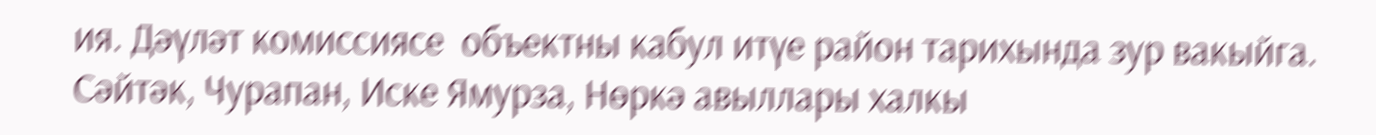ия. Дәүләт комиссиясе  объектны кабул итүе район тарихында зур вакыйга. Сәйтәк, Чурапан, Иске Ямурза, Нөркә авыллары халкы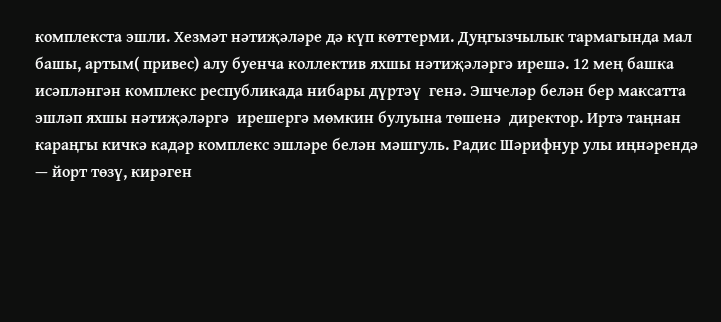комплекста эшли. Хезмәт нәтиҗәләре дә күп көттерми. Дуңгызчылык тармагында мал башы, артым( привес) алу буенча коллектив яхшы нәтиҗәләргә ирешә. 12 мең башка исәпләнгән комплекс республикада нибары дүртәү  генә. Эшчеләр белән бер максатта эшләп яхшы нәтиҗәләргә  ирешергә мөмкин булуына төшенә  директор. Иртә таңнан караңгы кичкә кадәр комплекс эшләре белән мәшгуль. Радис Шәрифнур улы иңнәрендә — йорт төзү, кирәген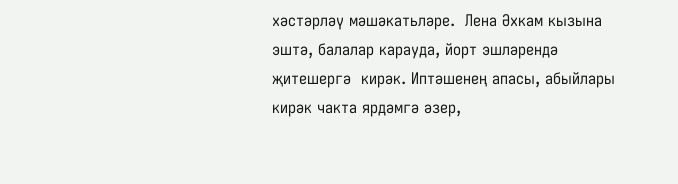хәстәрләү мәшәкатьләре.  Лена Әхкам кызына эштә, балалар карауда, йорт эшләрендә  җитешергә  кирәк. Иптәшенең апасы, абыйлары кирәк чакта ярдәмгә әзер,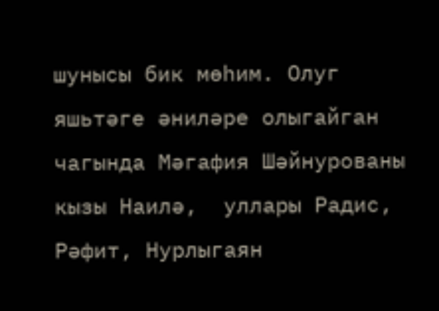шунысы бик мөһим. Олуг яшьтәге әниләре олыгайган чагында Мәгафия Шәйнурованы кызы Наилә,  уллары Радис, Рәфит, Нурлыгаян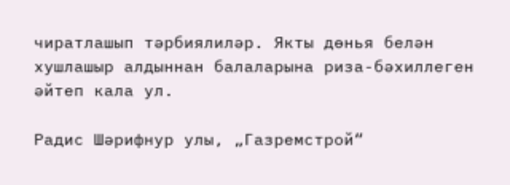чиратлашып тәрбиялиләр. Якты дөнья белән хушлашыр алдыннан балаларына риза-бәхиллеген әйтеп кала ул.

Радис Шәрифнур улы, „Газремстрой“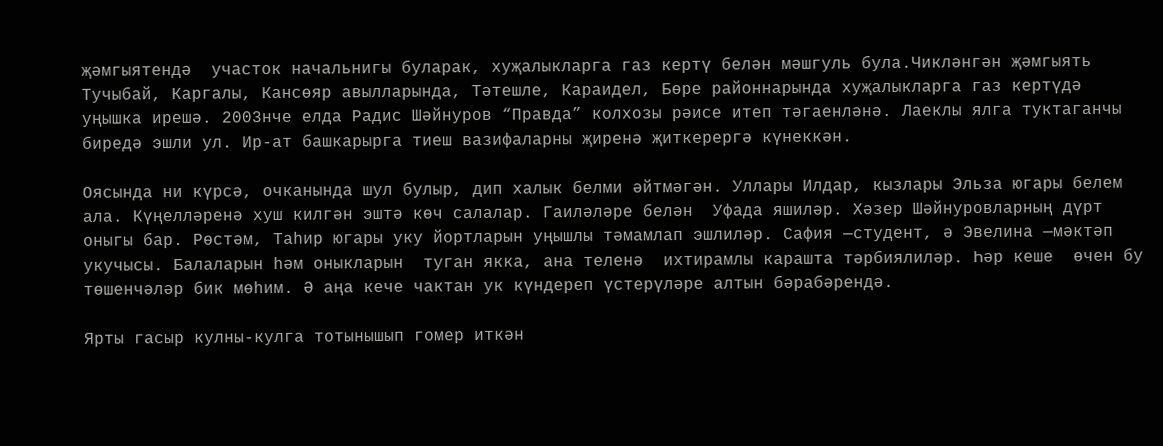җәмгыятендә  участок начальнигы буларак, хуҗалыкларга газ кертү белән мәшгуль була.Чикләнгән җәмгыять Тучыбай, Каргалы, Кансөяр авылларында, Тәтешле, Караидел, Бөре районнарында хуҗалыкларга газ кертүдә уңышка ирешә. 2003нче елда Радис Шәйнуров “Правда” колхозы рәисе итеп тәгаенләнә. Лаеклы ялга туктаганчы биредә эшли ул. Ир-ат башкарырга тиеш вазифаларны җиренә җиткерергә күнеккән.

Оясында ни күрсә, очканында шул булыр, дип халык белми әйтмәгән. Уллары Илдар, кызлары Эльза югары белем ала. Күңелләренә хуш килгән эштә көч салалар. Гаиләләре белән  Уфада яшиләр. Xәзер Шәйнуровларның дүрт оныгы бар. Рөстәм, Таһир югары уку йортларын уңышлы тәмамлап эшлиләр. Сафия —студент, ә Эвелина —мәктәп укучысы. Балаларын һәм оныкларын  туган якка, ана теленә  ихтирамлы карашта тәрбиялиләр. Һәр кеше  өчен бу төшенчәләр бик мөһим. Ә аңа кече чактан ук күндереп үстерүләре алтын бәрабәрендә.

Ярты гасыр кулны-кулга тотынышып гомер иткән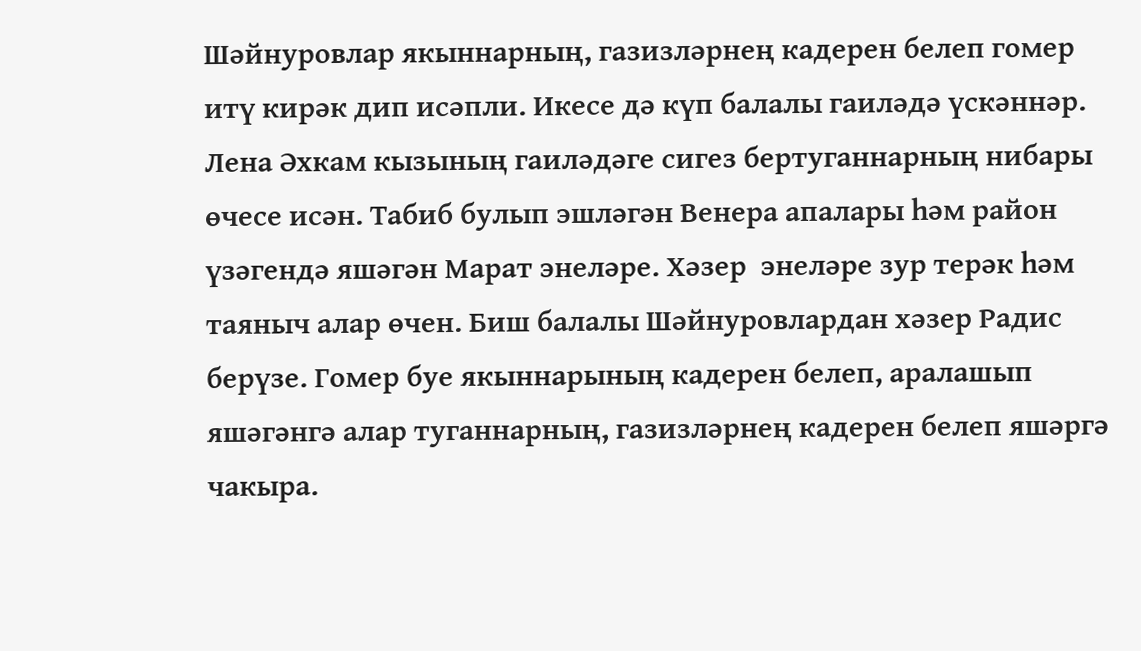Шәйнуровлар якыннарның, газизләрнең кадерен белеп гомер итү кирәк дип исәпли. Икесе дә күп балалы гаиләдә үскәннәр. Лена Әхкам кызының гаиләдәге сигез бертуганнарның нибары өчесе исән. Табиб булып эшләгән Венера апалары һәм район үзәгендә яшәгән Марат энеләре. Xәзер  энеләре зур терәк һәм таяныч алар өчен. Биш балалы Шәйнуровлардан хәзер Радис берүзе. Гомер буе якыннарының кадерен белеп, аралашып яшәгәнгә алар туганнарның, газизләрнең кадерен белеп яшәргә чакыра.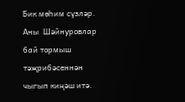Бик мөһим сүзләр. Аны  Шәйнуровлар бай тормыш тәҗрибәсеннән чыгып киңәш итә.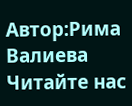Автор:Рима Валиева
Читайте нас